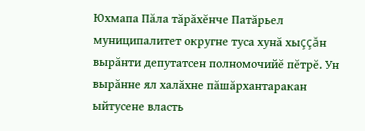Юхмапа Пăла тăрăхĕнче Патăрьел муниципалитет округне туса хунă хыççăн вырăнти депутатсен полномочийĕ пĕтрĕ. Ун вырăнне ял халăхне пăшăрхантаракан ыйтусене власть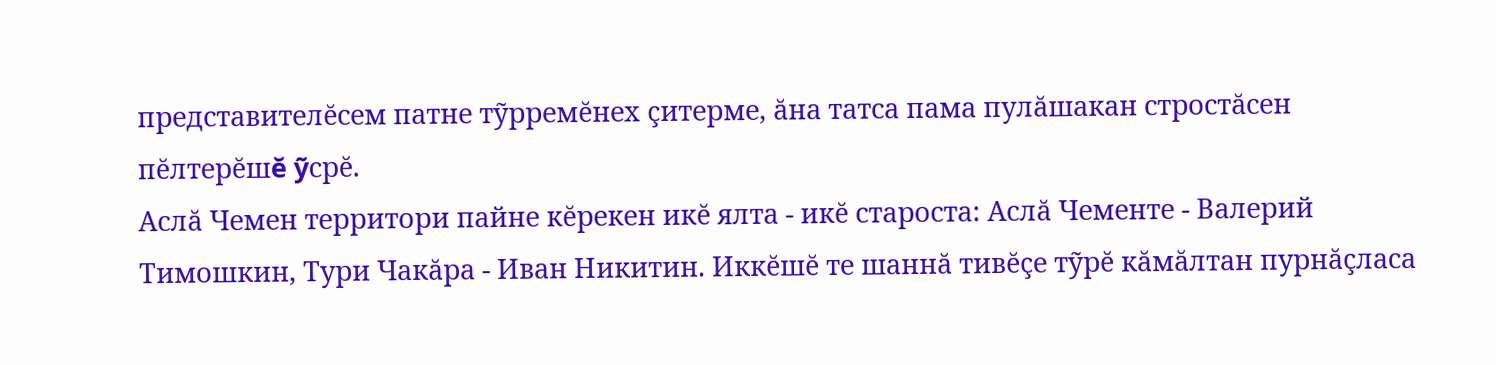представителĕсем патне тỹрремĕнех çитерме, ăна татса пама пулăшакан стростăсен пĕлтерĕшĕ ỹсрĕ.
Аслă Чемен территори пайне кĕрекен икĕ ялта - икĕ староста: Аслă Чементе - Валерий Тимошкин, Тури Чакăра - Иван Никитин. Иккĕшĕ те шаннă тивĕçе тỹрĕ кăмăлтан пурнăçласа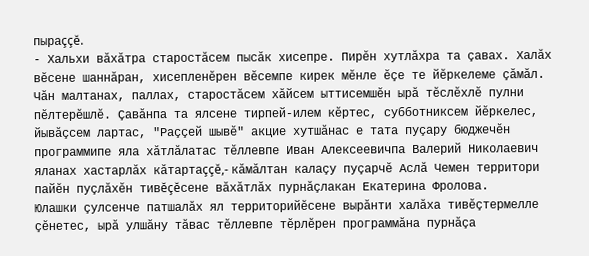пыраççĕ.
- Хальхи вăхăтра старостăсем пысăк хисепре. Пирĕн хутлăхра та çавах. Халăх вĕсене шаннăран, хисепленĕрен вĕсемпе кирек мĕнле ĕçе те йĕркелеме çăмăл. Чăн малтанах, паллах, старостăсем хăйсем ыттисемшĕн ырă тĕслĕхлĕ пулни пĕлтерĕшлĕ. Çавăнпа та ялсене тирпей-илем кĕртес, субботниксем йĕркелес, йывăçсем лартас, "Раççей шывĕ" акцие хутшăнас е тата пуçару бюджечĕн программипе яла хăтлăлатас тĕллевпе Иван Алексеевичпа Валерий Николаевич яланах хастарлăх кăтартаççĕ,- кăмăлтан калаçу пуçарчĕ Аслă Чемен территори пайĕн пуçлăхĕн тивĕçĕсене вăхăтлăх пурнăçлакан Екатерина Фролова.
Юлашки çулсенче патшалăх ял территорийĕсене вырăнти халăха тивĕçтермелле çĕнетес, ырă улшăну тăвас тĕллевпе тĕрлĕрен программăна пурнăçа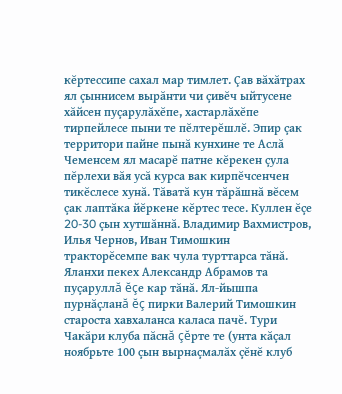кĕртессипе сахал мар тимлет. Çав вăхăтрах ял çыннисем вырăнти чи çивĕч ыйтусене хăйсен пуçарулăхĕпе, хастарлăхĕпе тирпейлесе пыни те пĕлтерĕшлĕ. Эпир çак территори пайне пынă кунхине те Аслă Чеменсем ял масарĕ патне кĕрекен çула пĕрлехи вăя усă курса вак кирпĕчсенчен тикĕслесе хунă. Тăватă кун тăрăшнă вĕсем çак лаптăка йĕркене кĕртес тесе. Куллен ĕçе 20-30 çын хутшăннă. Владимир Вахмистров, Илья Чернов, Иван Тимошкин тракторĕсемпе вак чула турттарса тăнă. Яланхи пекех Александр Абрамов та пуçаруллă ĕçе кар тăнă. Ял-йышпа пурнăçланă ĕç пирки Валерий Тимошкин староста хавхаланса каласа пачĕ. Тури Чакăри клуба пăснă çĕрте те (унта кăçал ноябрьте 100 çын вырнаçмалăх çĕнĕ клуб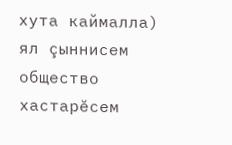хута каймалла) ял çыннисем общество хастарĕсем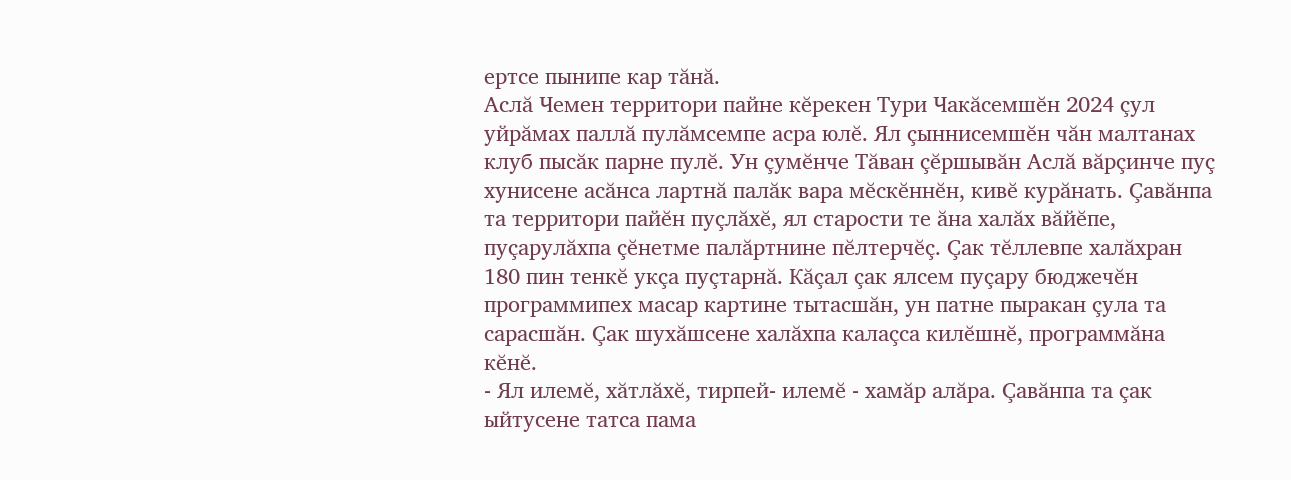ертсе пынипе кар тăнă.
Аслă Чемен территори пайне кĕрекен Тури Чакăсемшĕн 2024 çул уйрăмах паллă пулăмсемпе асра юлĕ. Ял çыннисемшĕн чăн малтанах клуб пысăк парне пулĕ. Ун çумĕнче Тăван çĕршывăн Аслă вăрçинче пуç хунисене асăнса лартнă палăк вара мĕскĕннĕн, кивĕ курăнать. Çавăнпа та территори пайĕн пуçлăхĕ, ял старости те ăна халăх вăйĕпе, пуçарулăхпа çĕнетме палăртнине пĕлтерчĕç. Çак тĕллевпе халăхран 180 пин тенкĕ укçа пуçтарнă. Кăçал çак ялсем пуçару бюджечĕн программипех масар картине тытасшăн, ун патне пыракан çула та сарасшăн. Çак шухăшсене халăхпа калаçса килĕшнĕ, программăна кĕнĕ.
- Ял илемĕ, хăтлăхĕ, тирпей- илемĕ - хамăр алăра. Çавăнпа та çак ыйтусене татса пама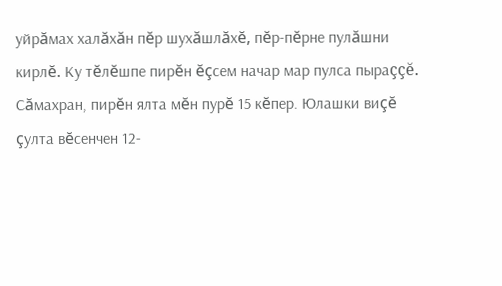уйрăмах халăхăн пĕр шухăшлăхĕ, пĕр-пĕрне пулăшни кирлĕ. Ку тĕлĕшпе пирĕн ĕçсем начар мар пулса пыраççĕ. Сăмахран, пирĕн ялта мĕн пурĕ 15 кĕпер. Юлашки виçĕ çулта вĕсенчен 12-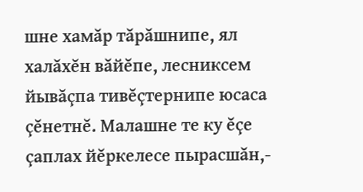шне хамăр тăрăшнипе, ял халăхĕн вăйĕпе, лесниксем йывăçпа тивĕçтернипе юсаса çĕнетнĕ. Малашне те ку ĕçе çаплах йĕркелесе пырасшăн,-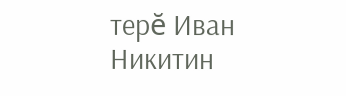терĕ Иван Никитин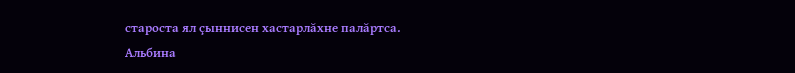староста ял çыннисен хастарлăхне палăртса.
Альбина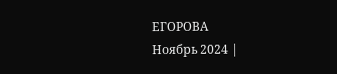ЕГОРОВА
Ноябрь 2024 |